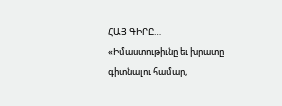ՀԱՅ ԳԻՐԸ…
«Իմաստութիւնը եւ խրատը գիտնալու համար,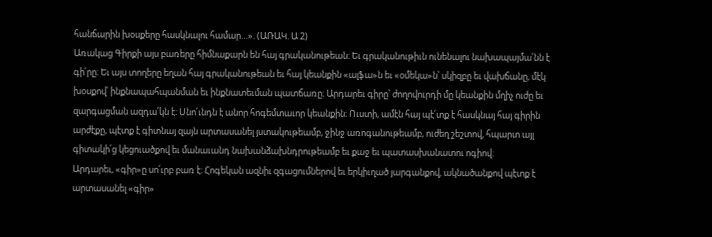հանճարին խօսքերը հասկնալու համար…». (ԱՌԱԿ. Ա 2)
Առակաց Գիրքի այս բառերը հիմնաքարն են հայ գրականութեան։ Եւ գրականութիւն ունենալու նախապայմա՛նն է գի՛րը։ Եւ այս տողերը եղան հայ գրականութեան եւ հայ կեանքին «ալֆա»ն եւ «օմեկա»ն՝ սկիզբը եւ վախճանը, մէկ խօսքով՝ ինքնապահպանման եւ ինքնատեւման պատճառը։ Արդարեւ գիրը՝ ժողովուրդի մը կեանքին մղիչ ուժը եւ զարգացման ազդա՛կն է։ Սնո՛ւնդն է անոր հոգեմտաւոր կեանքին։ Ուստի, ամէն հայ պէ՛տք է հասկնայ հայ գիրին արժէքը, պէտք է գիտնայ զայն արտասանել յստակութեամբ, ջինջ առոգանութեամբ, ուժեղ շեշտով, հպարտ այլ գիտակի՛ց կեցուածքով եւ մանաւանդ նախանձախնդրութեամբ եւ քաջ եւ պատասխանատու ոգիով։
Արդարեւ, «գիր»ը սո՛ւրբ բառ է։ Հոգեկան ազնիւ զգացումներով եւ երկիւղած յարգանքով, ակնածանքով պէտք է արտասանել «գիր»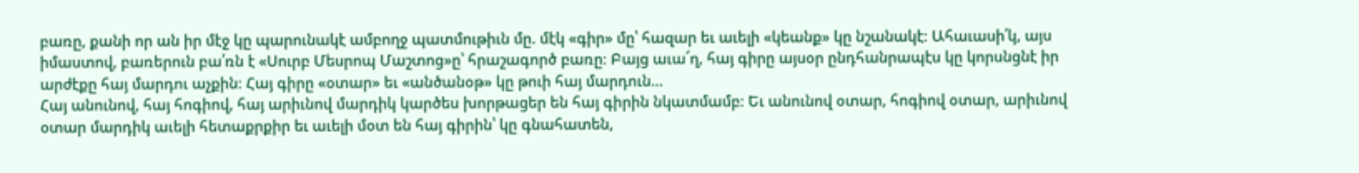բառը, քանի որ ան իր մէջ կը պարունակէ ամբողջ պատմութիւն մը. մէկ «գիր» մը՝ հազար եւ աւելի «կեանք» կը նշանակէ։ Ահաւասի՛կ, այս իմաստով, բառերուն բա՛ռն է «Սուրբ Մեսրոպ Մաշտոց»ը՝ հրաշագործ բառը։ Բայց աւա՜ղ, հայ գիրը այսօր ընդհանրապէս կը կորսնցնէ իր արժէքը հայ մարդու աչքին։ Հայ գիրը «օտար» եւ «անծանօթ» կը թուի հայ մարդուն…
Հայ անունով, հայ հոգիով, հայ արիւնով մարդիկ կարծես խորթացեր են հայ գիրին նկատմամբ։ Եւ անունով օտար, հոգիով օտար, արիւնով օտար մարդիկ աւելի հետաքրքիր եւ աւելի մօտ են հայ գիրին՝ կը գնահատեն,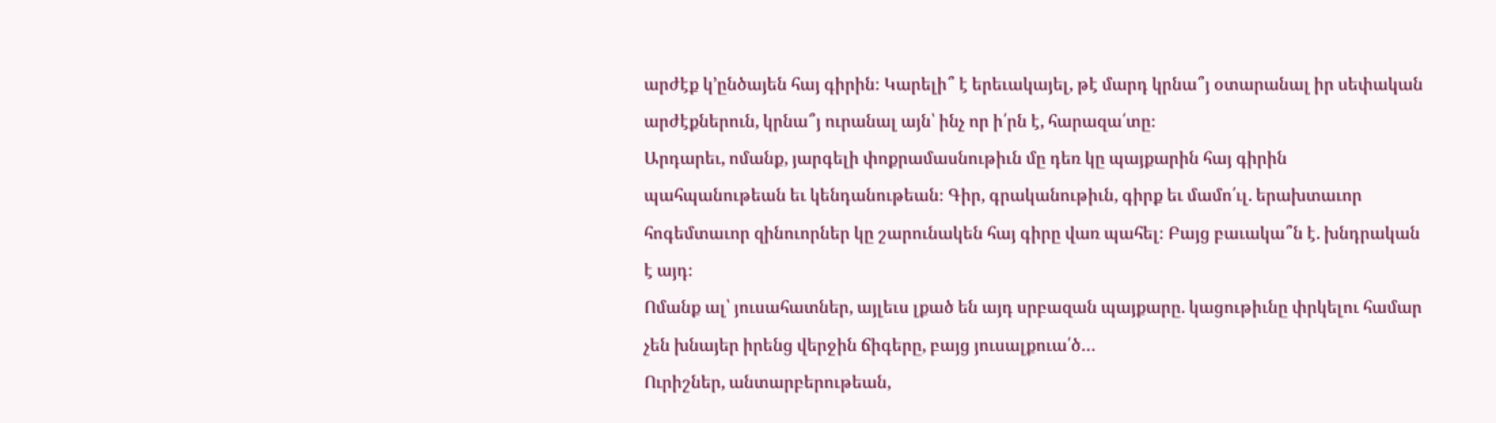արժէք կ՚ընծայեն հայ գիրին։ Կարելի՞ է երեւակայել, թէ մարդ կրնա՞յ օտարանալ իր սեփական արժէքներուն, կրնա՞յ ուրանալ այն՝ ինչ որ ի՛րն է, հարազա՛տը։
Արդարեւ, ոմանք, յարգելի փոքրամասնութիւն մը դեռ կը պայքարին հայ գիրին պահպանութեան եւ կենդանութեան։ Գիր, գրականութիւն, գիրք եւ մամո՛ւլ. երախտաւոր հոգեմտաւոր զինուորներ կը շարունակեն հայ գիրը վառ պահել։ Բայց բաւակա՞ն է. խնդրական է այդ։
Ոմանք ալ՝ յուսահատներ, այլեւս լքած են այդ սրբազան պայքարը. կացութիւնը փրկելու համար չեն խնայեր իրենց վերջին ճիգերը, բայց յուսալքուա՛ծ…
Ուրիշներ, անտարբերութեան,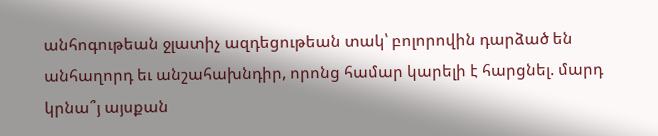անհոգութեան ջլատիչ ազդեցութեան տակ՝ բոլորովին դարձած են անհաղորդ եւ անշահախնդիր, որոնց համար կարելի է հարցնել. մարդ կրնա՞յ այսքան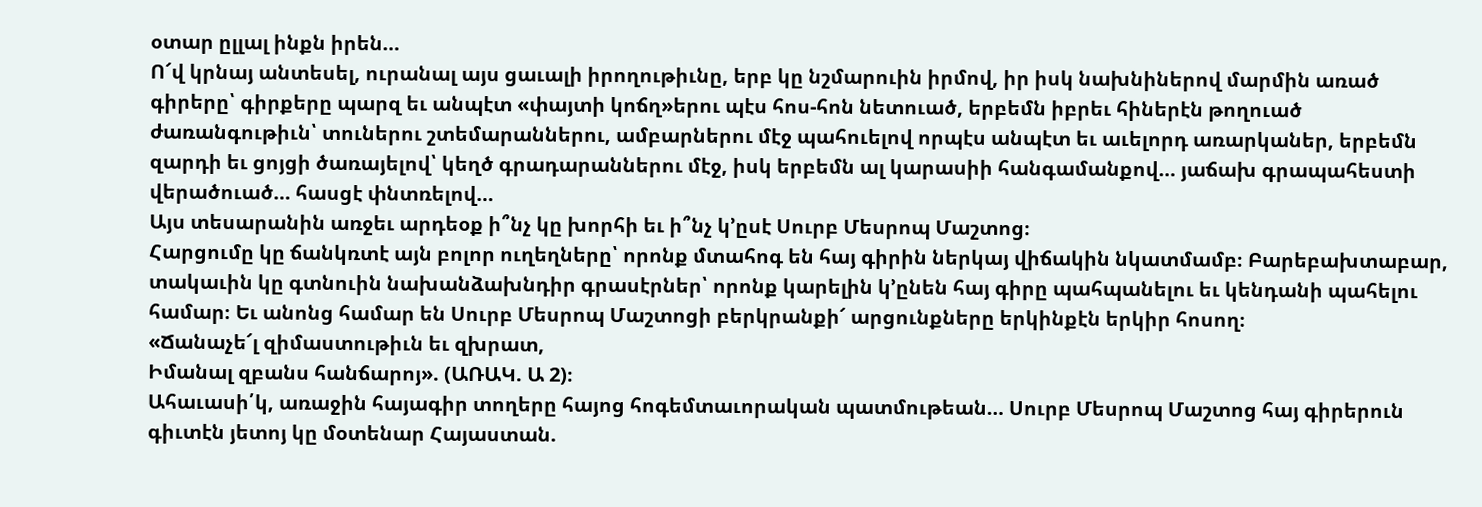օտար ըլլալ ինքն իրեն…
Ո՜վ կրնայ անտեսել, ուրանալ այս ցաւալի իրողութիւնը, երբ կը նշմարուին իրմով, իր իսկ նախնիներով մարմին առած գիրերը՝ գիրքերը պարզ եւ անպէտ «փայտի կոճղ»երու պէս հոս-հոն նետուած, երբեմն իբրեւ հիներէն թողուած ժառանգութիւն՝ տուներու շտեմարաններու, ամբարներու մէջ պահուելով որպէս անպէտ եւ աւելորդ առարկաներ, երբեմն զարդի եւ ցոյցի ծառայելով՝ կեղծ գրադարաններու մէջ, իսկ երբեմն ալ կարասիի հանգամանքով… յաճախ գրապահեստի վերածուած… հասցէ փնտռելով…
Այս տեսարանին առջեւ արդեօք ի՞նչ կը խորհի եւ ի՞նչ կ՚ըսէ Սուրբ Մեսրոպ Մաշտոց։
Հարցումը կը ճանկռտէ այն բոլոր ուղեղները՝ որոնք մտահոգ են հայ գիրին ներկայ վիճակին նկատմամբ։ Բարեբախտաբար, տակաւին կը գտնուին նախանձախնդիր գրասէրներ՝ որոնք կարելին կ՚ընեն հայ գիրը պահպանելու եւ կենդանի պահելու համար։ Եւ անոնց համար են Սուրբ Մեսրոպ Մաշտոցի բերկրանքի՜ արցունքները երկինքէն երկիր հոսող։
«Ճանաչե՜լ զիմաստութիւն եւ զխրատ,
Իմանալ զբանս հանճարոյ». (ԱՌԱԿ. Ա 2)։
Ահաւասի՛կ, առաջին հայագիր տողերը հայոց հոգեմտաւորական պատմութեան… Սուրբ Մեսրոպ Մաշտոց հայ գիրերուն գիւտէն յետոյ կը մօտենար Հայաստան.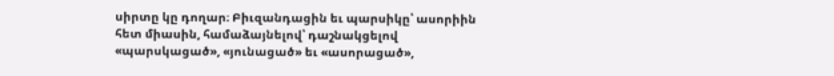սիրտը կը դողար։ Բիւզանդացին եւ պարսիկը՝ ասորիին հետ միասին, համաձայնելով՝ դաշնակցելով «պարսկացած», «յունացած» եւ «ասորացած»,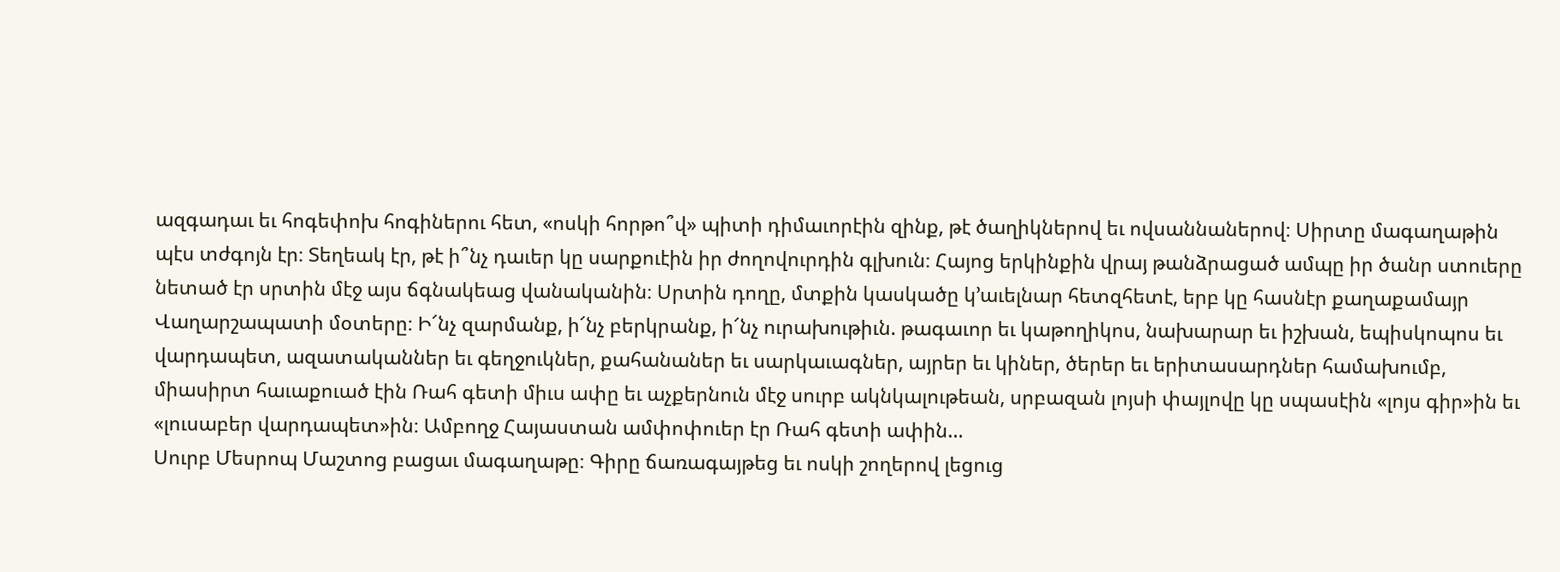ազգադաւ եւ հոգեփոխ հոգիներու հետ, «ոսկի հորթո՞վ» պիտի դիմաւորէին զինք, թէ ծաղիկներով եւ ովսաննաներով։ Սիրտը մագաղաթին պէս տժգոյն էր։ Տեղեակ էր, թէ ի՞նչ դաւեր կը սարքուէին իր ժողովուրդին գլխուն։ Հայոց երկինքին վրայ թանձրացած ամպը իր ծանր ստուերը նետած էր սրտին մէջ այս ճգնակեաց վանականին։ Սրտին դողը, մտքին կասկածը կ՚աւելնար հետզհետէ, երբ կը հասնէր քաղաքամայր Վաղարշապատի մօտերը։ Ի՜նչ զարմանք, ի՜նչ բերկրանք, ի՜նչ ուրախութիւն. թագաւոր եւ կաթողիկոս, նախարար եւ իշխան, եպիսկոպոս եւ վարդապետ, ազատականներ եւ գեղջուկներ, քահանաներ եւ սարկաւագներ, այրեր եւ կիներ, ծերեր եւ երիտասարդներ համախումբ, միասիրտ հաւաքուած էին Ռահ գետի միւս ափը եւ աչքերնուն մէջ սուրբ ակնկալութեան, սրբազան լոյսի փայլովը կը սպասէին «լոյս գիր»ին եւ «լուսաբեր վարդապետ»ին։ Ամբողջ Հայաստան ամփոփուեր էր Ռահ գետի ափին…
Սուրբ Մեսրոպ Մաշտոց բացաւ մագաղաթը։ Գիրը ճառագայթեց եւ ոսկի շողերով լեցուց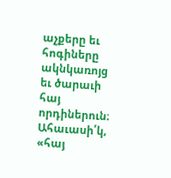աչքերը եւ հոգիները ակնկառոյց եւ ծարաւի հայ որդիներուն։
Ահաւասի՛կ, «հայ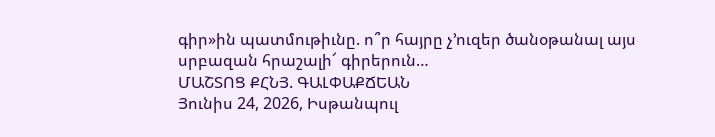գիր»ին պատմութիւնը. ո՞ր հայրը չ՚ուզեր ծանօթանալ այս սրբազան հրաշալի՜ գիրերուն…
ՄԱՇՏՈՑ ՔՀՆՅ. ԳԱԼՓԱՔՃԵԱՆ
Յունիս 24, 2026, Իսթանպուլ